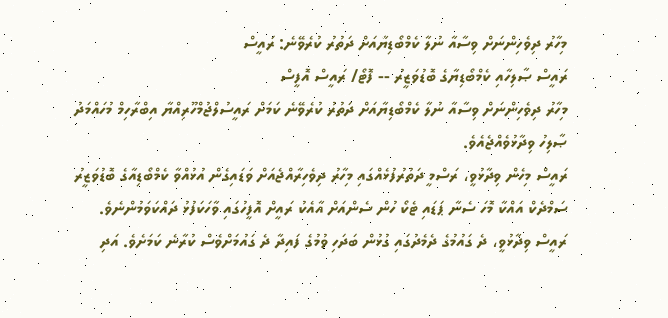މިހާރު ދިވެހިންނަށް ވިސާއާ ނުލާ ކެމްބޯޑިޔާއަށް ދަތުރު ކުރެވޭނެ: ރައީސް
ރައީސް ޞާލިހާއި ކެމްބޯޑިޔާގެ ބޮޑުވަޒީރު -- ފޮޓޯ/ ރައީސް އޮފީސް
މިހާރު ދިވެހިންނަށް ވިސާއާ ނުލާ ކެމްބޯޑިޔާއަށް ދަތުރު ކުރެވޭނެ ކަމަށް ރައީސުލްޖުމްހޫރިއްޔާ އިބްރާހިމް މުހައްމަދު ޞާލިހު ވިދާޅުވެއްޖެއެވެ.
ރައީސް މިހެން ވިދާޅުވީ، ރަސްމީ ދަތުރުފުޅެއްގައި މިހާރު ދިވެހިރާއްޖެއަށް ވަޑައިގެން އުޅުއްވާ ކެމްބޯޑިއާގެ ބޮޑުވަޒީރު ސަމްދެކް އައްކާ މޮހަ ސެނާ ޕަޑައި ޓެކޯ ހުން ސެންއަށް އާއެކު ރައީށް އޮފީހުގައި ވާހަކަފުޅު ދައްކަވަމުންނެވެ.
ރައީސް ވިދާޅުވީ، ދެ ގައުމުގެ ދެމެދުގައި ގުޅުން ބަދަހި ވުމުގެ ފައިދާ ދެ ގައުމަށްވެސް ކުރާނެ ކަމަށެވެ. އަދި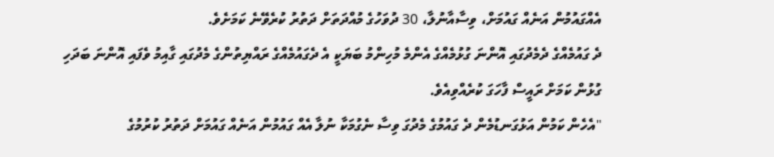އެއްގައުމުން އަނެއް ގައުމަށް، ވިސާއާނުލާ، 30 ދުވަހުގެ މުއްދަތަށް ދަތުރު ކުރެވޭނެ ކަމަށެވެ.
ދެ ގައުމެއްގެ ދެމެދުގައި އޮންނަ ގުޅުމެއްގެ އެންމެ މުހިންމު ބަޔަކީ އެ ދެގައުމެއްގެ ރައްޔިތުންގެ މެދުގައި ގާއިމު ވެފައި އޮންނަ ބަދަހި  ގުޅުން ކަމަށް ރައީސް ފާހަގަ ކުރެއްވިއެވެ.
"އެހެން ކަމުން އަޅުގަނޑުމެން ދެ ގައުމުގެ މެދުގަ ވިސާ ނެގުމަކާ ނުލާ އެއް ގައުމުން އަނެއް ގައުމަށް ދަތުރު ކުރުމުގެ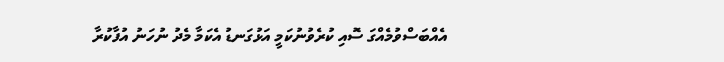އެއްބަސްވުމެއްގަ ސޮއި ކުރެވުނުކަމީ އަޅުގަނޑު އެކަމާ މެދު ނުހަނު އުފާކުރާ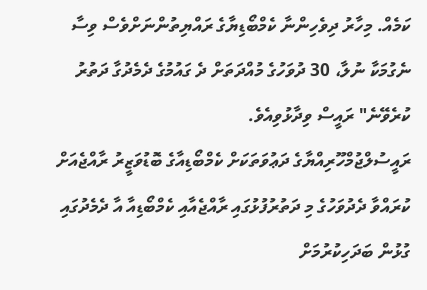ކަމެއް. މިހާރު ދިވެހިންނާ ކެމްބޯޑިޔާގެ ރައްޔިތުންނަށްވެސް ވިސާ ނެގުމަކާ ނުލާ، 30 ދުވަހުގެ މުއްދަތަށް ދެ ގައުމުގެ ދެމެދުގާ ދަތުރު ކުރެވޭނެ" ރައީސް ވިދާޅުވިއެވެ.
ރައީސުލްޖުމްހޫރިއްޔާގެ ދަޢުވަތަކަށް ކެމްބޯޑިއާގެ ބޮޑުވަޒީރު ރާއްޖެއަށް ކުރައްވާ ދެދުވަހުގެ މި ދަތުރުފުޅުގައި ރާއްޖެއާއި ކެމްބޯޑިއާ އާ ދެމެދުގައި ގުޅުން ބަދަހިކުރުމަށް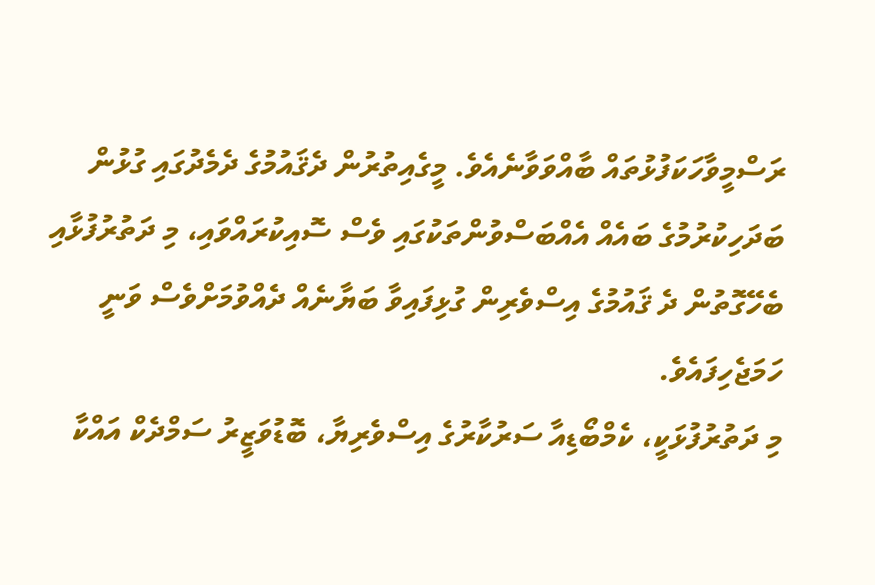ރަސްމީވާހަކަފުޅުތައް ބާއްވަވާނެއެވެ. މީގެއިތުރުން ދެޤައުމުގެ ދެމެދުގައި ގުޅުން ބަދަހިކުރުމުގެ ބައެއް އެއްބަސްވުންތަކުގައި ވެސް ސޮއިކުރައްވައި، މި ދަތުރުފުޅާއި ބެހޭގޮތުން ދެ ޤައުމުގެ އިސްވެރިން ގުޅިފައިވާ ބަޔާނެއް ދެއްވުމަށްވެސް ވަނީ ހަމަޖެހިފައެވެ.
މި ދަތުރުފުޅަކީ، ކެމްބޯޑިއާ ސަރުކާރުގެ އިސްވެރިޔާ، ބޮޑުވަޒީރު ސަމްދެކް އައްކާ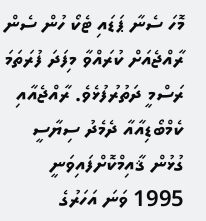މޮހަ ސެނާ ޕަޑައި ޓެކޯ ހުން ސެން ރާއްޖެއަށް ކުރައްވާ މިފަދަ ފުރަތަމަ ރަސްމީ ދަތުރުފުޅެވެ. ރާއްޖެއާއި ކެމްބޯޑިއާއާ ދެމެދު ސިޔާސީ ގުޅުން ޤާއިމްކޮށްފައިވަނީ 1995 ވަނަ އަހަރުގެ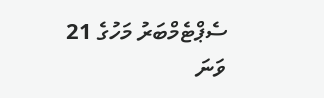ސެޕްޓެމްބަރު މަހުގެ 21 ވަނަ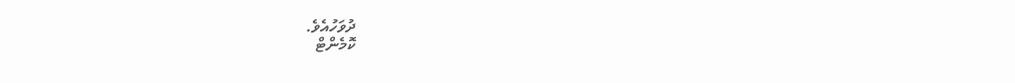ދުވަހުއެވެ.
ކޮމެންޓް